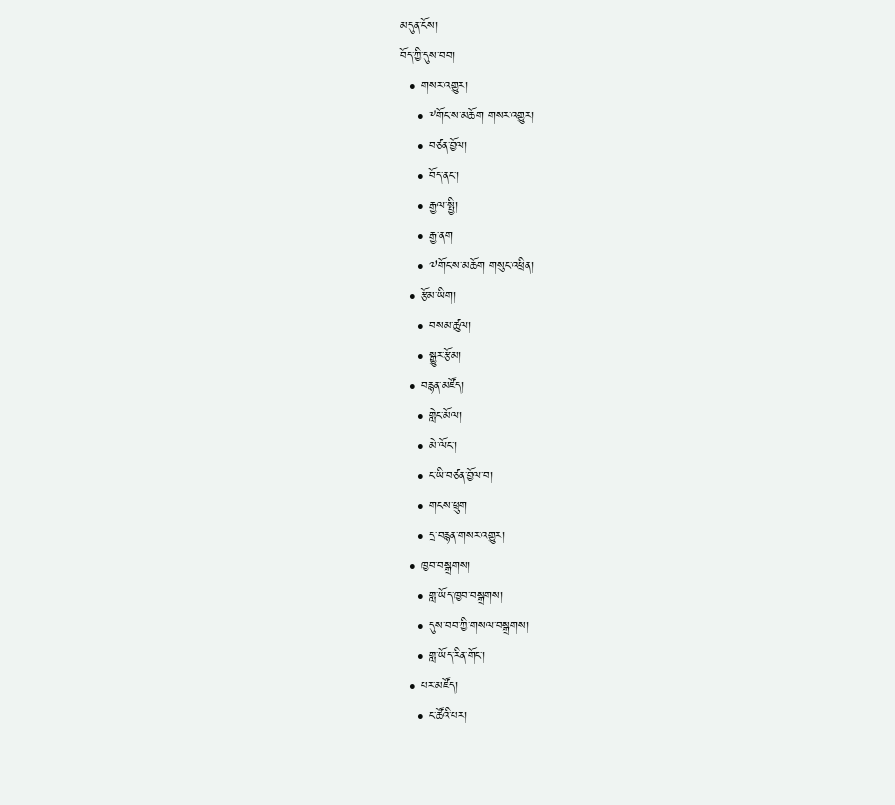མདུན་ངོས།
བོད་ཀྱི་དུས་བབ།
  • གསར་འགྱུར།
    • ༸གོང་ས་མཆོག གསར་འགྱུར།
    • བཙན་བྱོལ།
    • བོད་ནང་།
    • རྒྱལ་སྤྱི།
    • རྒྱ་ནག
    • ༧གོང་ས་མཆོག གསུང་འཕྲིན།
  • རྩོམ་ཡིག།
    • བསམ་ཚུལ།
    • སྒྱུར་རྩོམ།
  • བརྙན་མཛོད།
    • གླེང་མོལ།
    • མེ་ལོང་།
    • ང་ཡི་བཙན་བྱོལ་བ།
    • གངས་ཕྲུག
    • དྲ་བརྙན་གསར་འགྱུར།
  • ཁྱབ་བསྒྲགས།
    • གླ་ཡོད་ཁྱབ་བསྒྲགས།
    • དུས་བབ་ཀྱི་གསལ་བསྒྲགས།
    • གླ་ཡོད་རིན་གོང་།
  • པར་མཛོད།
    • ང་ཚོའི་པར།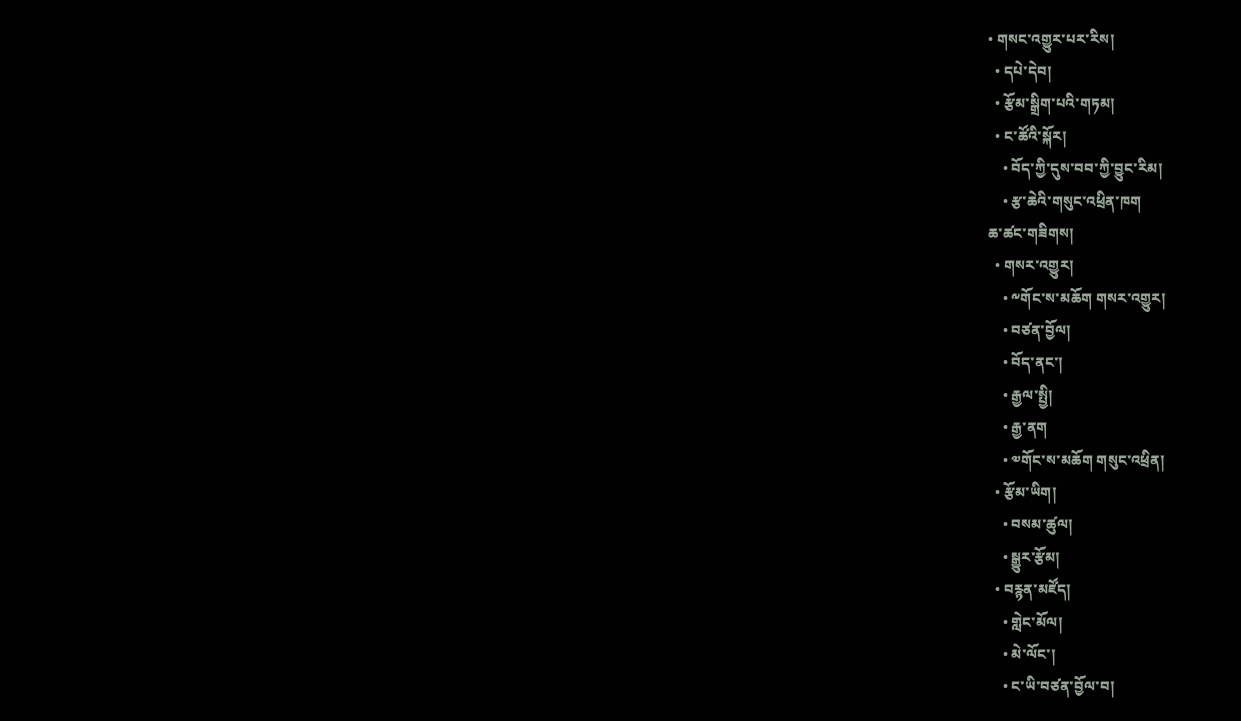• གསང་འགྱུར་པར་རིས།
  • དཔེ་དེབ།
  • རྩོམ་སྒྲིག་པའི་གཏམ།
  • ང་ཚོའི་སྐོར།
    • བོད་ཀྱི་དུས་བབ་ཀྱི་བྱུང་རིམ།
    • རྩ་ཆེའི་གསུང་འཕྲིན་ཁག
ཆ་ཚང་གཟིགས།
  • གསར་འགྱུར།
    • ༸གོང་ས་མཆོག གསར་འགྱུར།
    • བཙན་བྱོལ།
    • བོད་ནང་།
    • རྒྱལ་སྤྱི།
    • རྒྱ་ནག
    • ༧གོང་ས་མཆོག གསུང་འཕྲིན།
  • རྩོམ་ཡིག།
    • བསམ་ཚུལ།
    • སྒྱུར་རྩོམ།
  • བརྙན་མཛོད།
    • གླེང་མོལ།
    • མེ་ལོང་།
    • ང་ཡི་བཙན་བྱོལ་བ།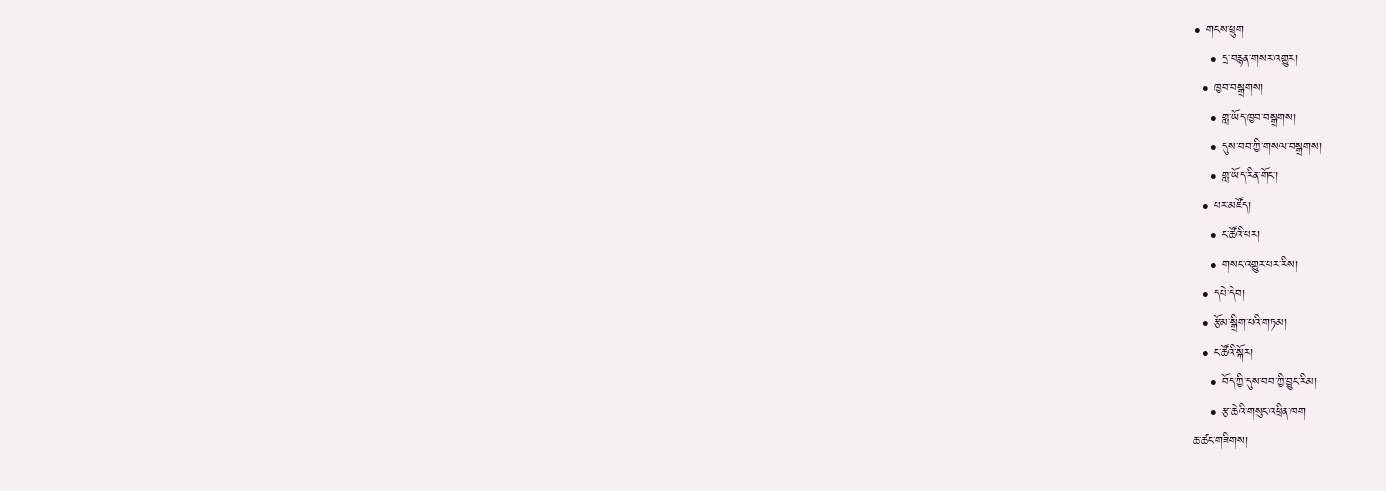• གངས་ཕྲུག
    • དྲ་བརྙན་གསར་འགྱུར།
  • ཁྱབ་བསྒྲགས།
    • གླ་ཡོད་ཁྱབ་བསྒྲགས།
    • དུས་བབ་ཀྱི་གསལ་བསྒྲགས།
    • གླ་ཡོད་རིན་གོང་།
  • པར་མཛོད།
    • ང་ཚོའི་པར།
    • གསང་འགྱུར་པར་རིས།
  • དཔེ་དེབ།
  • རྩོམ་སྒྲིག་པའི་གཏམ།
  • ང་ཚོའི་སྐོར།
    • བོད་ཀྱི་དུས་བབ་ཀྱི་བྱུང་རིམ།
    • རྩ་ཆེའི་གསུང་འཕྲིན་ཁག
ཆ་ཚང་གཟིགས།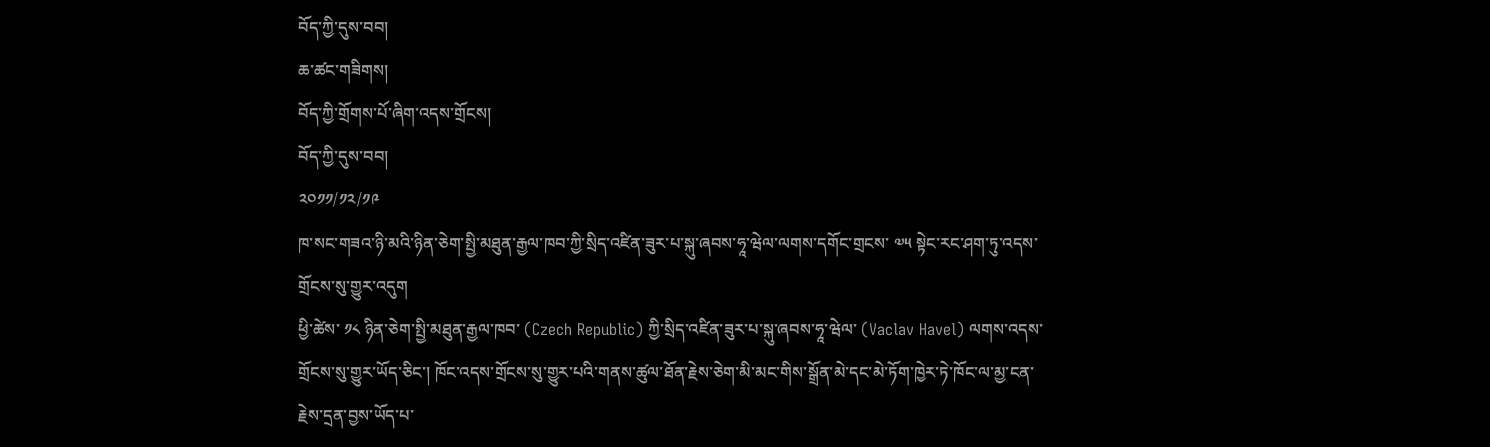བོད་ཀྱི་དུས་བབ།
ཆ་ཚང་གཟིགས།
བོད་ཀྱི་གྲོགས་པོ་ཞིག་འདས་གྲོངས།
བོད་ཀྱི་དུས་བབ།
༢༠༡༡/༡༢/༡༩
ཁ་སང་གཟའ་ཉི་མའི་ཉིན་ཅེག་སྤྱི་མཐུན་རྒྱལ་ཁབ་ཀྱི་སྲིད་འཛིན་ཟུར་པ་སྐུ་ཞབས་ཧཱ་ཝེལ་ལགས་དགོང་གྲངས་ ༧༥ སྟེང་རང་ཤག་ཏུ་འདས་གྲོངས་སུ་གྱུར་འདུག
ཕྱི་ཚེས་ ༡༨ ཉིན་ཅེག་སྤྱི་མཐུན་རྒྱལ་ཁབ་ (Czech Republic) ཀྱི་སྲིད་འཛིན་ཟུར་པ་སྐུ་ཞབས་ཧཱ་ཝེལ་ (Vaclav Havel) ལགས་འདས་གྲོངས་སུ་གྱུར་ཡོད་ཅིང་། ཁོང་འདས་གྲོངས་སུ་གྱུར་པའི་གནས་ཚུལ་ཐོན་རྗེས་ཅེག་མི་མང་གིས་སྒྲོན་མེ་དང་མེ་ཏོག་ཁྱེར་ཏེ་ཁོང་ལ་མྱ་ངན་རྗེས་དྲན་བྱས་ཡོད་པ་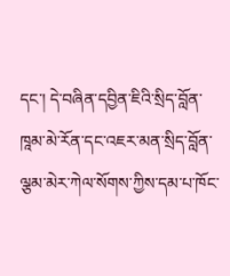དང་། དེ་བཞིན་དབྱིན་ཇིའི་སྲིད་བློན་ཁཱམ་མེ་རོན་དང་འཇར་མན་སྲིད་བློན་ལྕམ་མེར་ཀེལ་སོགས་ཀྱིས་དམ་པ་ཁོང་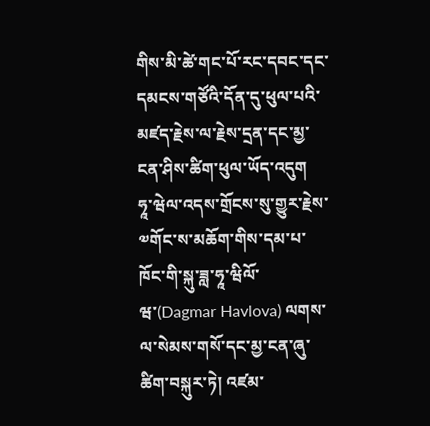གིས་མི་ཚེ་གང་པོ་རང་དབང་དང་དམངས་གཙོའི་དོན་དུ་ཕུལ་པའི་མཛད་རྗེས་ལ་རྗེས་དྲན་དང་མྱ་ངན་ཤིས་ཚིག་ཕུལ་ཡོད་འདུག
ཧཱ་ཝེལ་འདས་གྲོངས་སུ་གྱུར་རྗེས་༧གོང་ས་མཆོག་གིས་དམ་པ་ཁོང་གི་སྐུ་ཟླ་ཧཱ་ཝིལོ་ཝ་(Dagmar Havlova) ལགས་ལ་སེམས་གསོ་དང་མྱ་ངན་ཞུ་ཚིག་བསྐུར་ཏེ། འཛམ་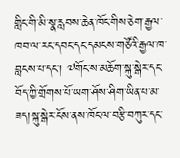གླིང་གི་མི་སྣ་རླབས་ཆེན་ཁོང་གིས་ཅེག་རྒྱལ་ཁབ་ལ་རང་དབང་དང་དམངས་གཙོའི་རྒྱལ་ཁ་བླངས་པ་དང་། ༧གོང་ས་མཆོག་སྐུ་སྒེར་དང་བོད་ཀྱི་གྲོགས་པོ་ཡག་ཤོས་ཤིག་ཡིན་པ་མ་ཟད།སྐུ་སྒེར་ངོས་ནས་ཁོང་ལ་བརྩི་བཀུར་དང་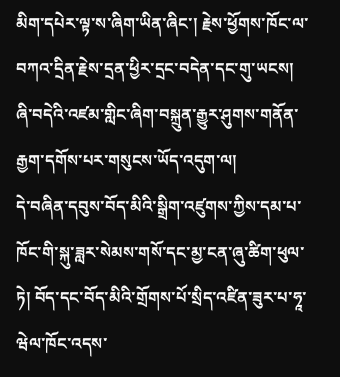མིག་དཔེར་ལྟ་ས་ཞིག་ཡིན་ཞིང་། རྗེས་ཕྱོགས་ཁོང་ལ་བཀའ་དྲིན་རྗེས་དྲན་ཕྱིར་དྲང་བདེན་དང་གུ་ཡངས། ཞི་བདེའི་འཛམ་གླིང་ཞིག་བསྐྲུན་རྒྱུར་ཤུགས་གནོན་རྒྱག་དགོས་པར་གསུངས་ཡོད་འདུག་ལ།
དེ་བཞིན་དབུས་བོད་མིའི་སྒྲིག་འཛུགས་ཀྱིས་དམ་པ་ཁོང་གི་སྐུ་ཟླར་སེམས་གསོ་དང་མྱ་ངན་ཞུ་ཚིག་ཕུལ་ཏེ། བོད་དང་བོད་མིའི་གྲོགས་པོ་སྲིད་འཛིན་ཟུར་པ་ཧཱ་ཝེལ་ཁོང་འདས་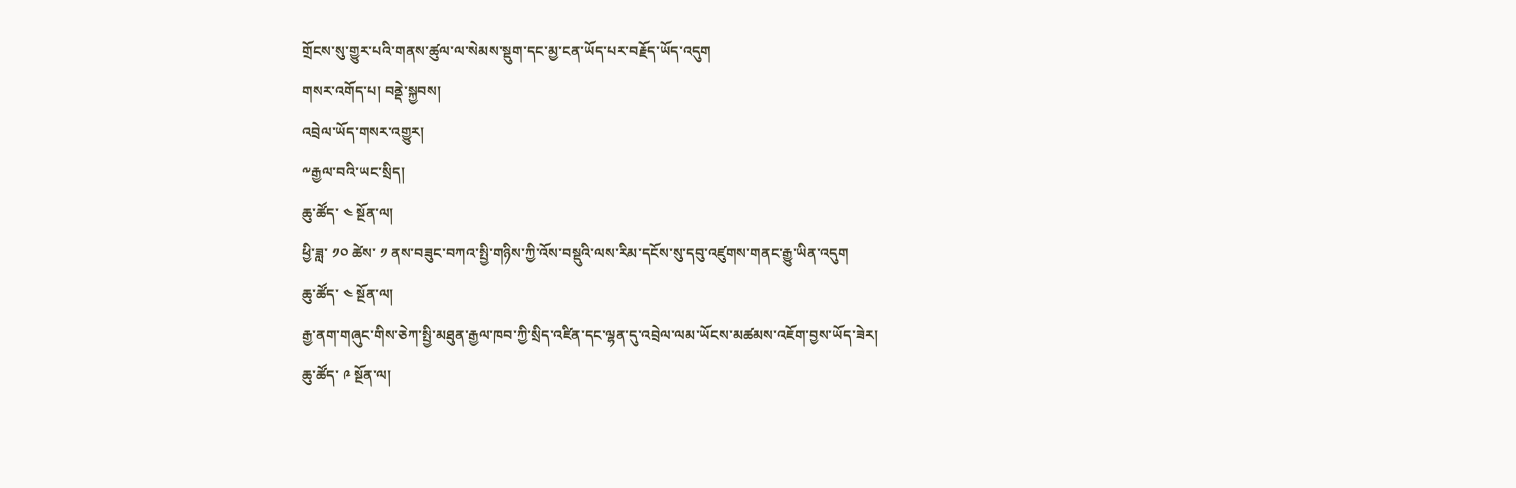གྲོངས་སུ་གྱུར་པའི་གནས་ཚུལ་ལ་སེམས་སྡུག་དང་མྱ་ངན་ཡོད་པར་བརྗོད་ཡོད་འདུག
གསར་འགོད་པ། བནྡེ་སྐྱབས།
འབྲེལ་ཡོད་གསར་འགྱུར།
༸རྒྱལ་བའི་ཡང་སྲིད།
ཆུ་ཚོད་ ༤ སྔོན་ལ།
ཕྱི་ཟླ་ ༡༠ ཚེས་ ༡ ནས་བཟུང་བཀའ་སྤྱི་གཉིས་ཀྱི་འོས་བསྡུའི་ལས་རིམ་དངོས་སུ་དབུ་འཛུགས་གནང་རྒྱུ་ཡིན་འདུག
ཆུ་ཚོད་ ༤ སྔོན་ལ།
རྒྱ་ནག་གཞུང་གིས་ཅེཀ་སྤྱི་མཐུན་རྒྱལ་ཁབ་ཀྱི་སྲིད་འཛིན་དང་ལྷན་དུ་འབྲེལ་ལམ་ཡོངས་མཚམས་འཇོག་བྱས་ཡོད་ཟེར།
ཆུ་ཚོད་ ༩ སྔོན་ལ།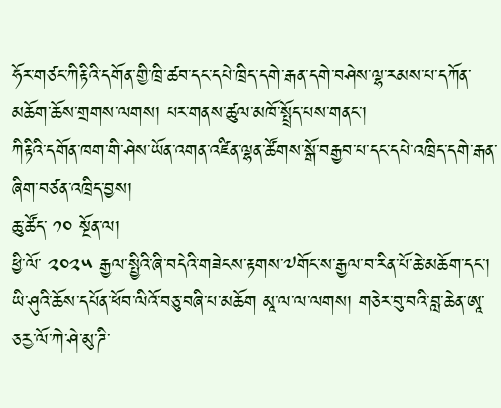ཧོར་གཙང་ཀིརྟིའི་དགོན་གྱི་ཁྲི་ཚབ་དང་དཔེ་ཁྲིད་དགེ་རྒན་དགེ་བཤེས་ལྷ་རམས་པ་དཀོན་མཆོག་ཆོས་གྲགས་ལགས། པར་གནས་ཚུལ་མཁོ་སྤྲོད་པས་གནང་།
ཀིརྟིའི་དགོན་ཁག་གི་ཤེས་ཡོན་འགན་འཛིན་ལྷན་ཚོགས་སྒོ་བརྒྱབ་པ་དང་དཔེ་འཁྲིད་དགེ་རྒན་ཞིག་བཙན་འཁྲིད་བྱས།
ཆུ་ཚོད་ ༡༠ སྔོན་ལ།
ཕྱི་ལོ་ ༢༠༢༥ རྒྱལ་སྤྱིའི་ཞི་བདེའི་གཟེངས་རྟགས་༧གོང་ས་རྒྱལ་བ་རིན་པོ་ཆེ་མཆོག་དང་། ཡི་ཤུའི་ཆོས་དཔོན་ཕོབ་ལིའོ་བཅུ་བཞི་པ་མཆོག མཱ་ལ་ལ་ལགས། གཅེར་བུ་བའི་བླ་ཆེན་ཨཱ་ཅརྱ་ལོ་ཀེ་ཤེ་མུ་ཌི་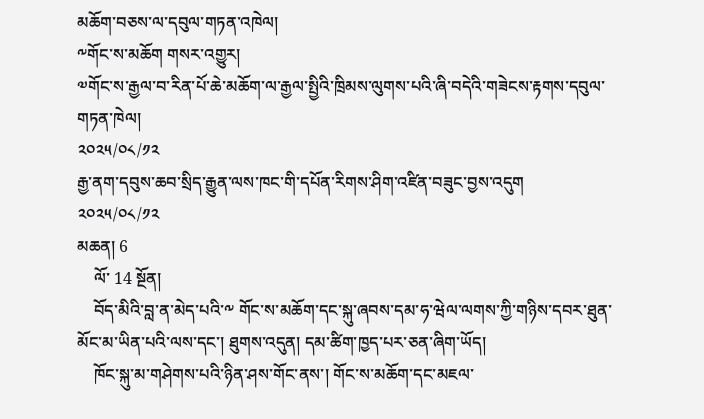མཆོག་བཅས་ལ་དབུལ་གཏན་འཁེལ།
༸གོང་ས་མཆོག གསར་འགྱུར།
༧གོང་ས་རྒྱལ་བ་རིན་པོ་ཆེ་མཆོག་ལ་རྒྱལ་སྤྱིའི་ཁྲིམས་ལུགས་པའི་ཞི་བདེའི་གཟེངས་རྟགས་དབུལ་གཏན་ཁེལ།
༢༠༢༥/༠༨/༡༢
རྒྱ་ནག་དབུས་ཆབ་སྲིད་རྒྱུན་ལས་ཁང་གི་དཔོན་རིགས་ཤིག་འཛིན་བཟུང་བྱས་འདུག
༢༠༢༥/༠༨/༡༢
མཆན། 6
    ལོ་ 14 སྔོན།
    བོད་མིའི་བླ་ན་མེད་པའི་༸ གོང་ས་མཆོག་དང་སྐུ་ཞབས་དམ་ཧ་ཝེལ་ལགས་ཀྱི་གཉིས་དབར་ཐུན་མོང་མ་ཡིན་པའི་ལས་དང་། ཐུགས་འདུན། དམ་ཚིག་ཁྱད་པར་ཅན་ཞིག་ཡོད།
    ཁོང་སྐུ་མ་གཤེགས་པའི་ཉིན་ཤས་གོང་ནས་། གོང་ས་མཆོག་དང་མཇལ་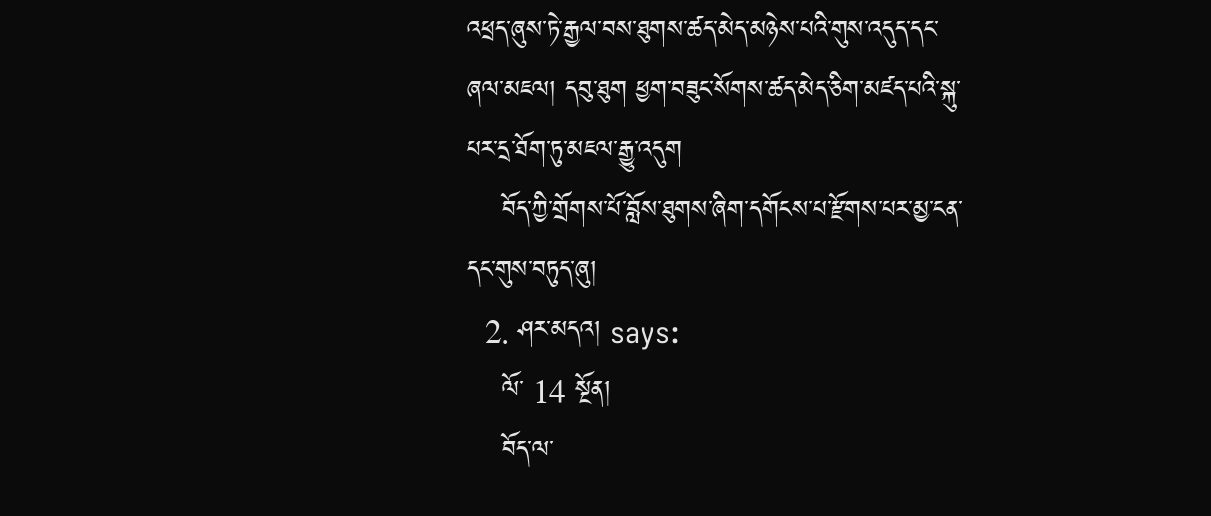འཕྲད་ཞུས་ཏེ་རྒྱལ་བས་ཐུགས་ཚད་མེད་མཉེས་པའི་གུས་འདུད་དང་ཞལ་མཇལ། དབུ་ཐུག ཕྱག་བཟུང་སོགས་ཚད་མེད་ཅིག་མཛད་པའི་སྐུ་པར་དྲ་ཐོག་ཏུ་མཇལ་རྒྱུ་འདུག
    བོད་ཀྱི་གྲོགས་པོ་བློས་ཐུགས་ཞིག་དགོངས་པ་རྫོགས་པར་མྱ་ངན་དང་གུས་བཏུད་ཞུ།
  2. ཤར་མདའ། says:
    ལོ་ 14 སྔོན།
    བོད་ལ་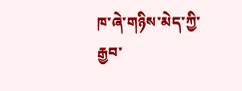ཁ་ཞེ་གཉིས་མེད་ཀྱི་རྒྱབ་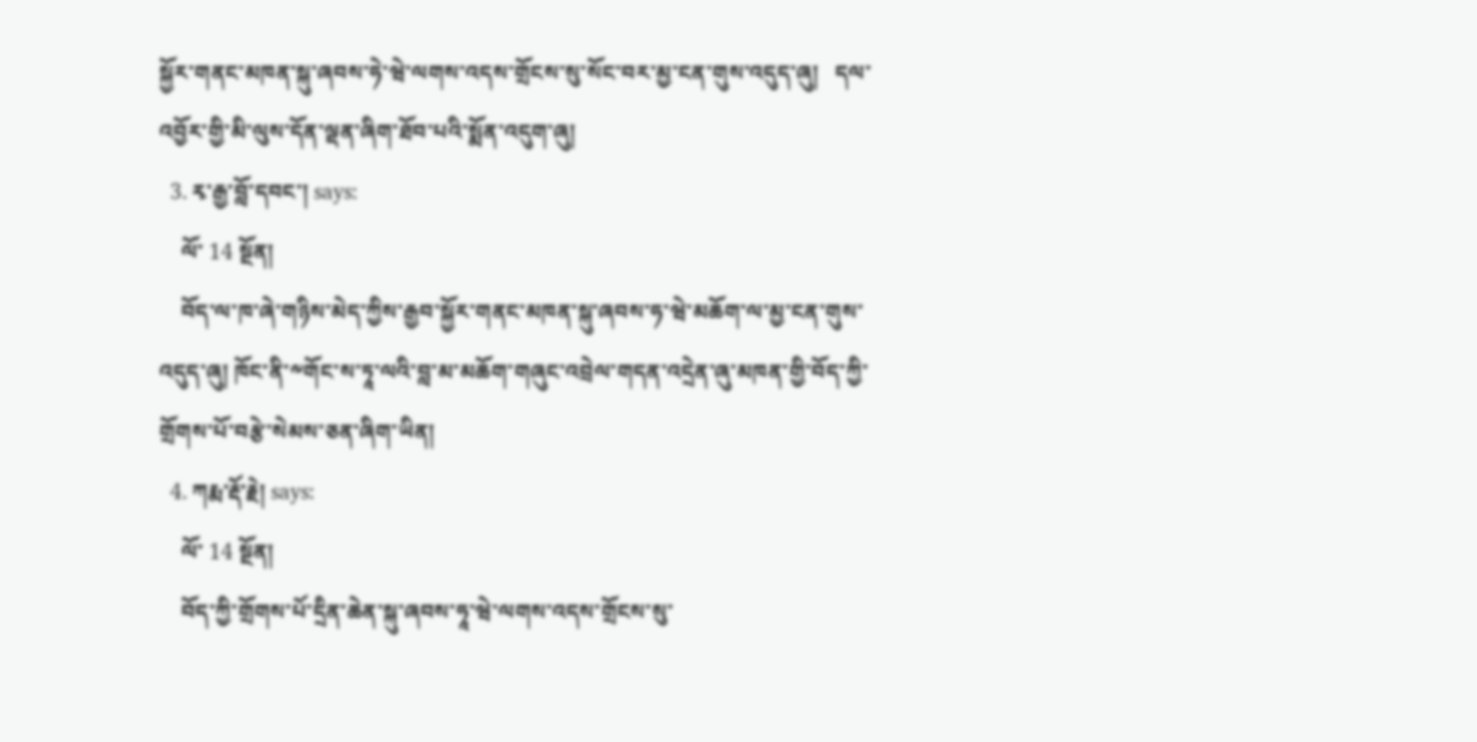སྐྱོར་གནང་མཁན་སྐུ་ཞབས་ཧེ་ཝེ་ལགས་འདས་གྲོངས་སུ་སོང་བར་མྱ་ངན་གུས་འདུད་ཞུ།   དལ་འབྱོར་གྱི་མི་ལུས་དོན་ལྡན་ཞིག་ཐོབ་པའི་སྨོན་འདུག་ཞུ།
  3. རྭ་རྒྱ་བློ་དབང་། says:
    ལོ་ 14 སྔོན།
    བོད་ལ་ཁ་ཞེ་གཉིས་མེད་ཀྱིས་རྒྱབ་སྐྱོར་གནང་མཁན་སྐུ་ཞབས་ཧ་ཝེ་མཆོག་ལ་མྱ་ངན་གུས་འདུད་ཞུ། ཁོང་ནི་༸གོང་ས་ཏཱ་ལའི་བླ་མ་མཆོག་གཞུང་འབྲེལ་གདན་འདྲེན་ཞུ་མཁན་གྱི་བོད་ཀྱི་གྲོགས་པོ་བརྩེ་སེམས་ཅན་ཞིག་ཡིན།
  4. ཀརྨ་རྡོ་རྗེ། says:
    ལོ་ 14 སྔོན།
    བོད་ཀྱི་གྲོགས་པོ་དྲིན་ཆེན་སྐུ་ཞབས་ཧཱ་ཝེ་ལགས་འདས་གྲོངས་སུ་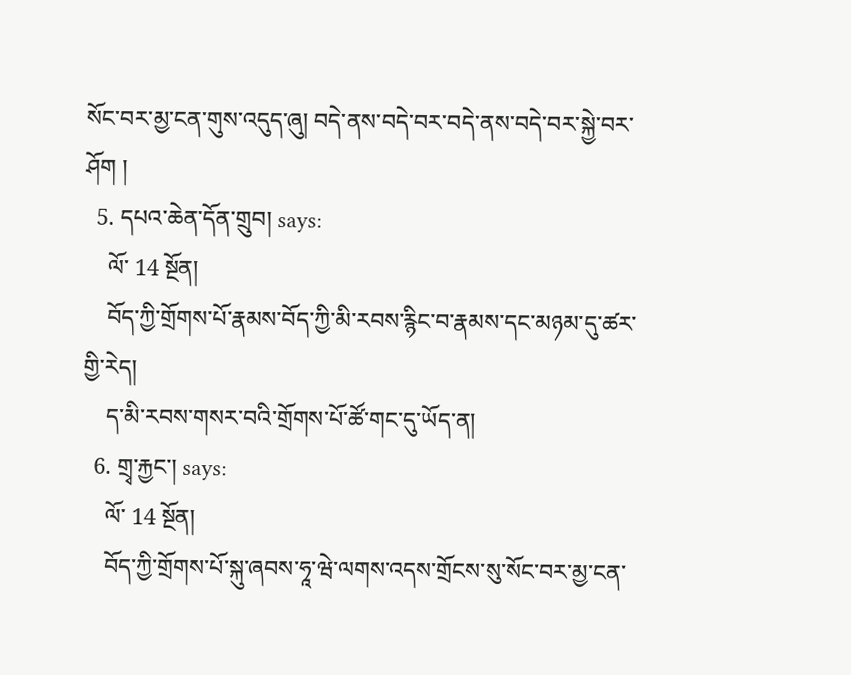སོང་བར་མྱ་ངན་གུས་འདུད་ཞུ། བདེ་ནས་བདེ་བར་བདེ་ནས་བདེ་བར་སྐྱེ་བར་ཤོག །
  5. དཔའ་ཆེན་དོན་གྲུབ། says:
    ལོ་ 14 སྔོན།
    བོད་ཀྱི་གྲོགས་པོ་རྣམས་བོད་ཀྱི་མི་རབས་རྙིང་བ་རྣམས་དང་མཉམ་དུ་ཚར་གྱི་རེད།
    ད་མི་རབས་གསར་བའི་གྲོགས་པོ་ཚོ་གང་དུ་ཡོད་ན།
  6. གྲྭ་རྐྱང་། says:
    ལོ་ 14 སྔོན།
    བོད་ཀྱི་གྲོགས་པོ་སྐུ་ཞབས་ཧཱ་ཝེ་ལགས་འདས་གྲོངས་སུ་སོང་བར་མྱ་ངན་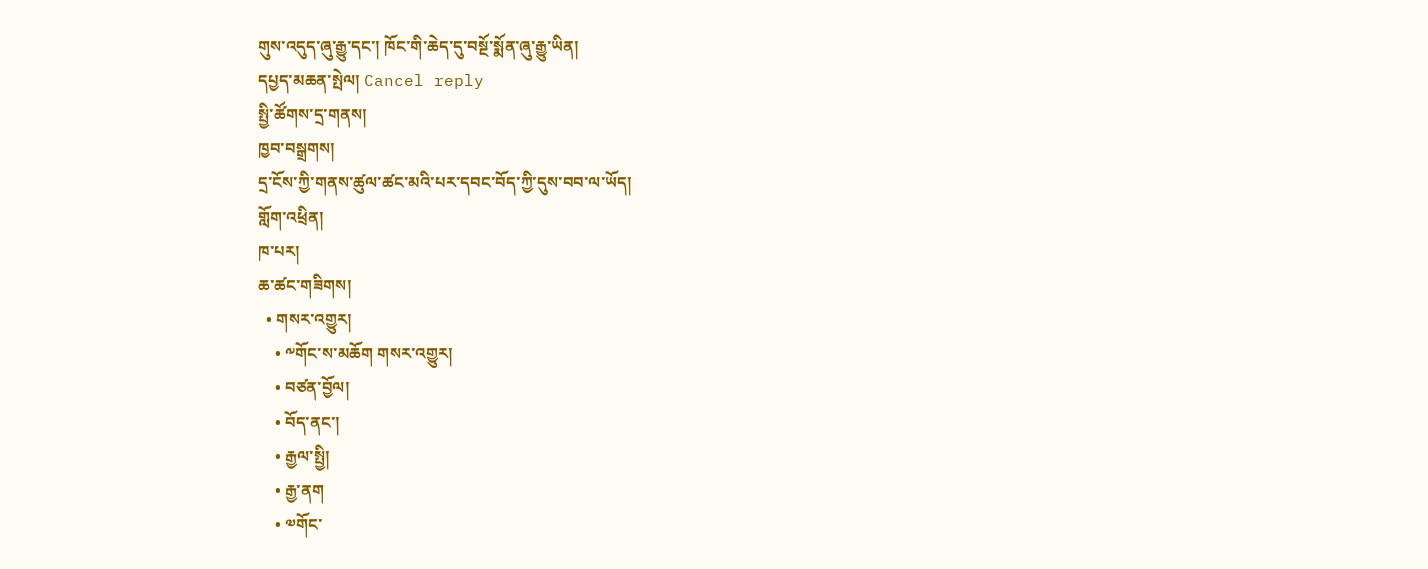གུས་འདུད་ཞུ་རྒྱུ་དང་། ཁོང་གི་ཆེད་དུ་བསྔོ་སྨོན་ཞུ་རྒྱུ་ཡིན།
དཔྱད་མཆན་སྤེལ། Cancel reply
སྤྱི་ཚོགས་དྲ་གནས།
ཁྱབ་བསྒྲགས།
དྲ་ངོས་ཀྱི་གནས་ཚུལ་ཚང་མའི་པར་དབང་བོད་ཀྱི་དུས་བབ་ལ་ཡོད།
གློག་འཕྲིན།
ཁ་པར།
ཆ་ཚང་གཟིགས།
  • གསར་འགྱུར།
    • ༸གོང་ས་མཆོག གསར་འགྱུར།
    • བཙན་བྱོལ།
    • བོད་ནང་།
    • རྒྱལ་སྤྱི།
    • རྒྱ་ནག
    • ༧གོང་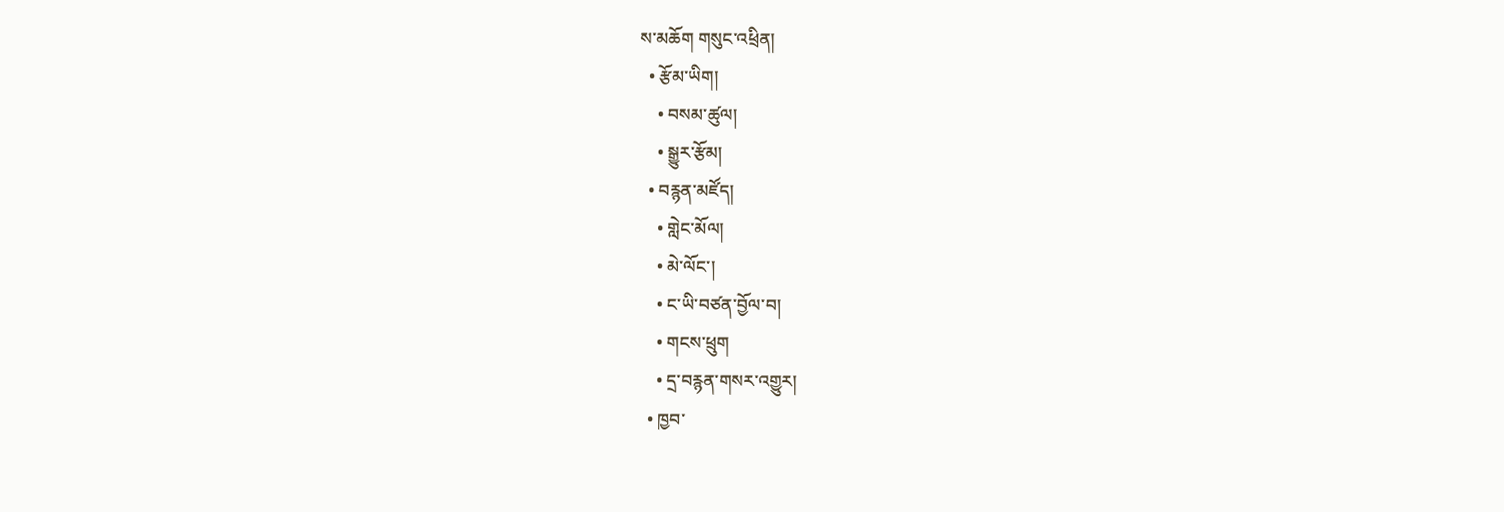ས་མཆོག གསུང་འཕྲིན།
  • རྩོམ་ཡིག།
    • བསམ་ཚུལ།
    • སྒྱུར་རྩོམ།
  • བརྙན་མཛོད།
    • གླེང་མོལ།
    • མེ་ལོང་།
    • ང་ཡི་བཙན་བྱོལ་བ།
    • གངས་ཕྲུག
    • དྲ་བརྙན་གསར་འགྱུར།
  • ཁྱབ་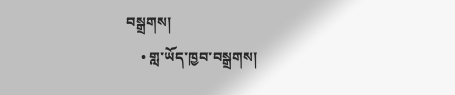བསྒྲགས།
    • གླ་ཡོད་ཁྱབ་བསྒྲགས།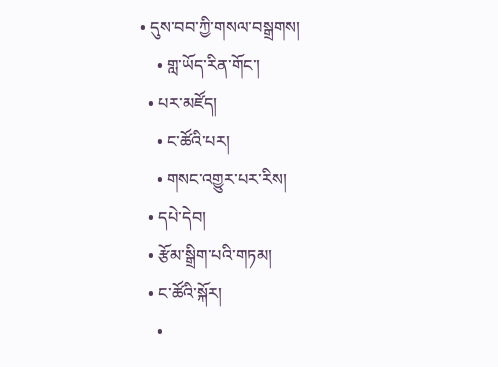• དུས་བབ་ཀྱི་གསལ་བསྒྲགས།
    • གླ་ཡོད་རིན་གོང་།
  • པར་མཛོད།
    • ང་ཚོའི་པར།
    • གསང་འགྱུར་པར་རིས།
  • དཔེ་དེབ།
  • རྩོམ་སྒྲིག་པའི་གཏམ།
  • ང་ཚོའི་སྐོར།
    •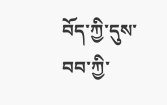བོད་ཀྱི་དུས་བབ་ཀྱི་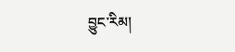བྱུང་རིམ།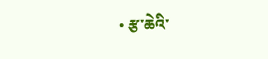• རྩ་ཆེའི་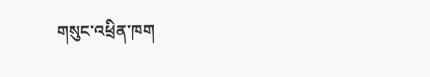གསུང་འཕྲིན་ཁག